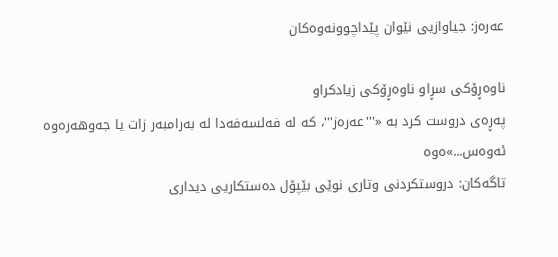عەرەز: جیاوازیی نێوان پێداچوونەوەکان

ناوەڕۆکی سڕاو ناوەڕۆکی زیادکراو
پەڕەی دروست کرد بە «'''عەرەز'''، کە لە فەلسەفەدا لە بەرامبەر زات یا جەوھەرەوە ئەوەس...»ەوە
تاگەکان: دروستکردنی وتاری نوێی بێپۆل دەستکاریی دیداری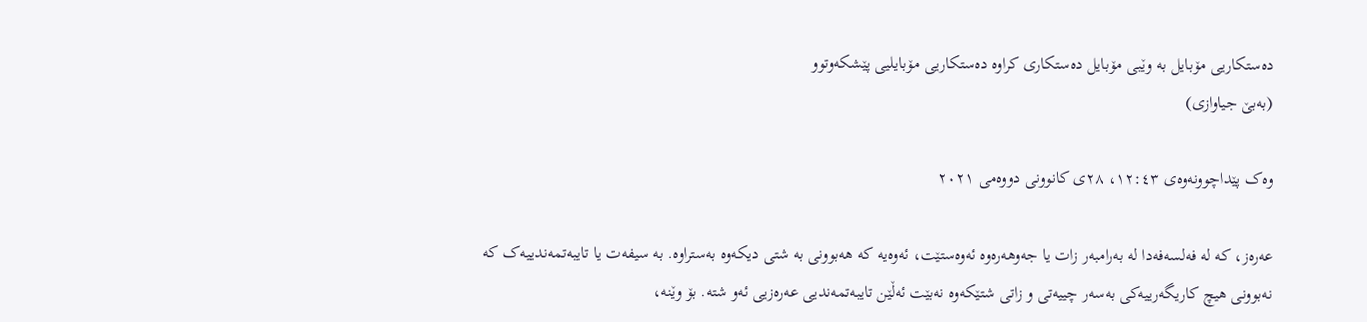دەستکاریی مۆبایل بە وێبی مۆبایل دەستکاری کراوە دەستکاریی مۆبایلیی پێشکەوتوو
(بەبێ جیاوازی)

وەک پێداچوونەوەی ١٢:٤٣، ٢٨ی کانوونی دووەمی ٢٠٢١

عەرەز، کە لە فەلسەفەدا لە بەرامبەر زات یا جەوھەرەوە ئەوەستێت، ئەوەیە کە ھەبوونی بە شتی دیکەوە بەستراوە. بە سیفەت یا تایبەتمەندییەک کە نەبوونی ھیچ کاریگەرییەکی بەسەر چییەتی و زاتی شتێکەوە نەبێت ئەڵێن تایبەتمەندیی عەرەزیی ئەو شتە. بۆ وێنە،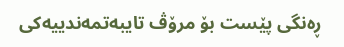ڕەنگی پێست بۆ مرۆڤ تایبەتمەندییەکی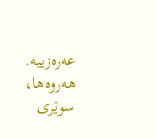عەرەزییە. ھەروەھا، سوێری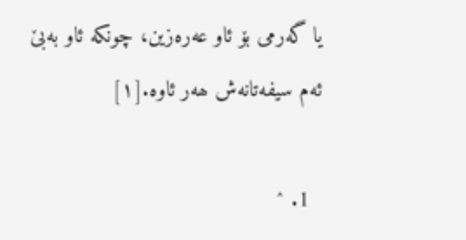یا گەرمی بۆ ئاو عەرەزین، چونکە ئاو بەبێ ئەم سیفەتانەش ھەر ئاوە.[١]

  1. ^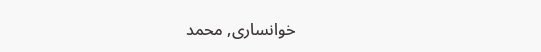خوانساری, محمد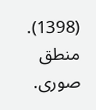(1398). منطق صوری.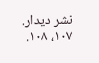نشر دیدار. ۱۰۷، ۱۰۸.